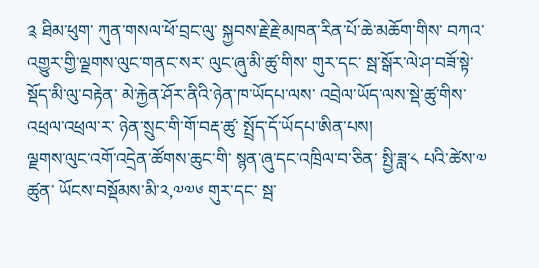༉ ཐིམ་ཕུག་ ཀུན་གསལ་ཕོ་བྲང་ལུ་ སྐྱབས་རྗེ་རྗེ་མཁན་རིན་པོ་ཆེ་མཆོག་གིས་ བཀའ་འགྱུར་གྱི་ལྗགས་ལུང་གནང་སར་ ལུང་ཞུ་མི་ཚུ་གིས་ གུར་དང་ སྦ་སྒོར་ལེ་ཤ་བཟོ་སྟེ་ སྡོད་མི་ལུ་བརྟེན་ མེ་རྐྱེན་ཤོར་ནིའི་ཉེན་ཁ་ཡོདཔ་ལས་ འབྲེལ་ཡོད་ལས་སྡེ་ཚུ་གིས་ འཕྲལ་འཕྲལ་ར་ ཉེན་སྲུང་གི་གོ་བརྡ་ཚུ་ སྤྲོད་དོ་ཡོདཔ་ཨིན་པས།
ལྗགས་ལུང་འགོ་འདྲེན་ཚོགས་ཆུང་གི་ སྙན་ཞུ་དང་འཁྲིལ་བ་ཅིན་ སྤྱི་ཟླ་༨ པའི་ཚེས་༧ ཚུན་ ཡོངས་བསྡོམས་མི་༢,༧༧༦ གུར་དང་ སྦ་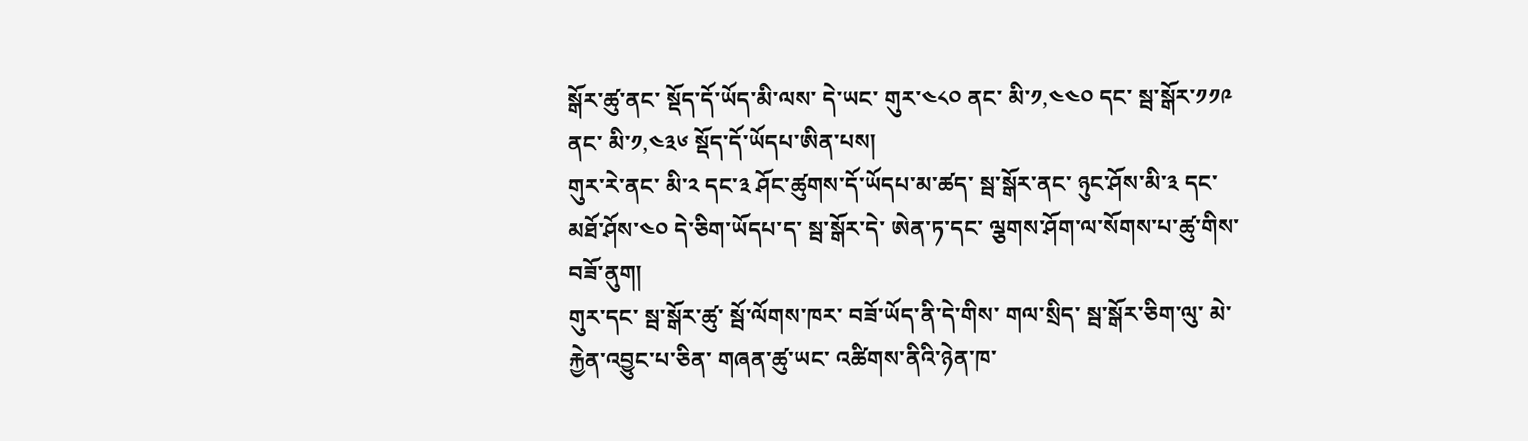སྒོར་ཚུ་ནང་ སྡོད་དོ་ཡོད་མི་ལས་ དེ་ཡང་ གུར་༤༨༠ ནང་ མི་༡,༤༤༠ དང་ སྦ་སྒོར་༡༡༩ ནང་ མི་༡,༤༣༦ སྡོད་དོ་ཡོདཔ་ཨིན་པས།
གུར་རེ་ནང་ མི་༢ དང་༣ ཤོང་ཚུགས་དོ་ཡོདཔ་མ་ཚད་ སྦ་སྒོར་ནང་ ཉུང་ཤོས་མི་༣ དང་ མཐོ་ཤོས་༤༠ དེ་ཅིག་ཡོདཔ་ད་ སྦ་སྒོར་དེ་ ཨེན་ཏ་དང་ ལྕགས་ཤོག་ལ་སོགས་པ་ཚུ་གིས་ བཟོ་ནུག།
གུར་དང་ སྦ་སྒོར་ཚུ་ སྦོ་ལོགས་ཁར་ བཟོ་ཡོད་ནི་དེ་གིས་ གལ་སྲིད་ སྦ་སྒོར་ཅིག་ལུ་ མེ་རྐྱེན་འབྱུང་པ་ཅིན་ གཞན་ཚུ་ཡང་ འཚིགས་ནིའི་ཉེན་ཁ་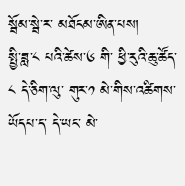སྦོམ་སྦེ་ར་ མཐོངམ་ཨིན་པས།
སྤྱི་ཟླ་༨ པའི་ཚེས་༦ གི་ ཕྱི་རུའི་ཆུ་ཚོད་༨ དེ་ཅིག་ལུ་ གུར་༡ མེ་གིས་འཚིགས་ཡོདཔ་ད་ དེ་ཡང་ མེ་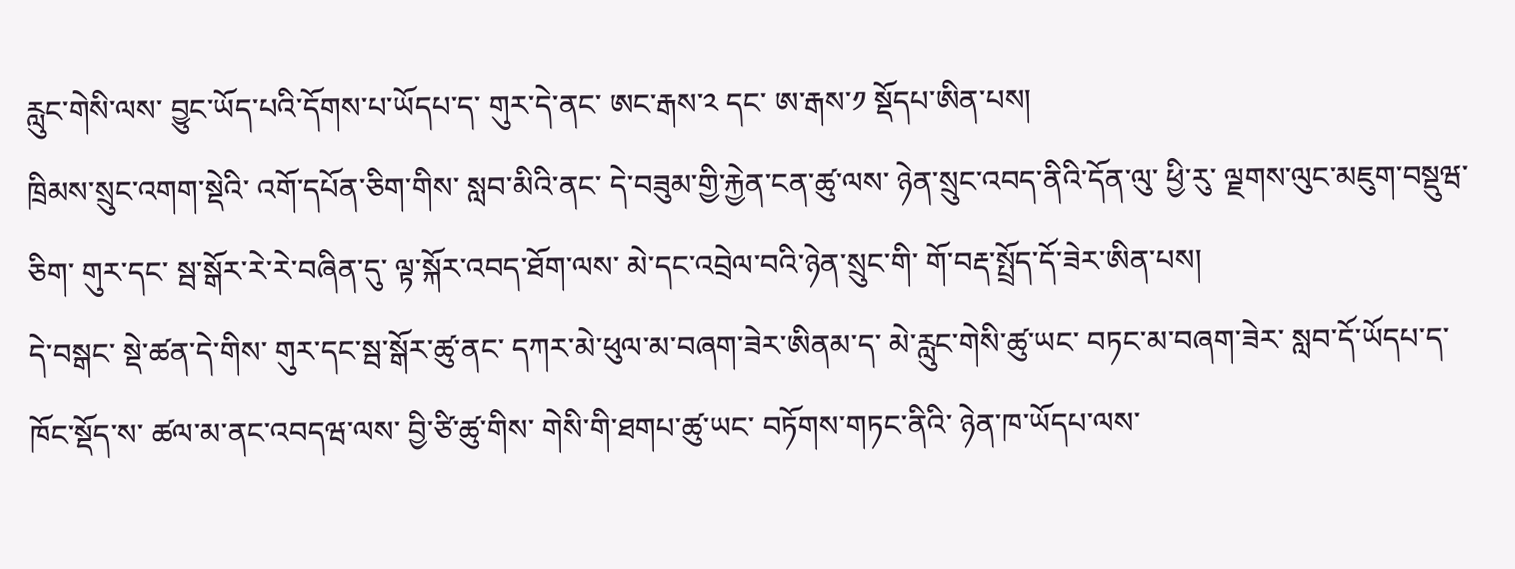རླུང་གེསི་ལས་ བྱུང་ཡོད་པའི་དོགས་པ་ཡོདཔ་ད་ གུར་དེ་ནང་ ཨང་རྒས་༢ དང་ ཨ་རྒས་༡ སྡོདཔ་ཨིན་པས།
ཁྲིམས་སྲུང་འགག་སྡེའི་ འགོ་དཔོན་ཅིག་གིས་ སླབ་མིའི་ནང་ དེ་བཟུམ་གྱི་རྐྱེན་ངན་ཚུ་ལས་ ཉེན་སྲུང་འབད་ནིའི་དོན་ལུ་ ཕྱི་རུ་ ལྗགས་ལུང་མཇུག་བསྡུཝ་ཅིག་ གུར་དང་ སྦ་སྒོར་རེ་རེ་བཞིན་དུ་ ལྟ་སྐོར་འབད་ཐོག་ལས་ མེ་དང་འབྲེལ་བའི་ཉེན་སྲུང་གི་ གོ་བརྡ་སྤྲོད་དོ་ཟེར་ཨིན་པས།
དེ་བསྒང་ སྡེ་ཚན་དེ་གིས་ གུར་དང་སྦ་སྒོར་ཚུ་ནང་ དཀར་མེ་ཕུལ་མ་བཞག་ཟེར་ཨིནམ་ད་ མེ་རླུང་གེསི་ཚུ་ཡང་ བཏང་མ་བཞག་ཟེར་ སླབ་དོ་ཡོདཔ་ད་ ཁོང་སྡོད་ས་ ཚལ་མ་ནང་འབདཝ་ལས་ བྱི་ཙི་ཚུ་གིས་ གེསི་གི་ཐགཔ་ཚུ་ཡང་ བཏོགས་གཏང་ནིའི་ ཉེན་ཁ་ཡོདཔ་ལས་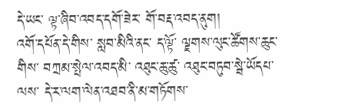དེ་ཡང་ ལྟ་ཞིབ་འབད་དགོ་ཟེར་ གོ་བརྡ་འབད་ནུག།
འགོ་དཔོན་དེ་གིས་ སླབ་མིའི་ནང་ ད་ལྟོ་ ལྗགས་ལུང་ཚོགས་ཆུང་གིས་ བཀྲམ་སྤེལ་འབད་མི་ འཐུང་ཆུ་ཚུ་ འཐུང་བཏུབ་སྦེ་ཡོདཔ་ལས་ དེ་ར་ལག་ལེན་འཐབ་ནི་མ་གཏོགས་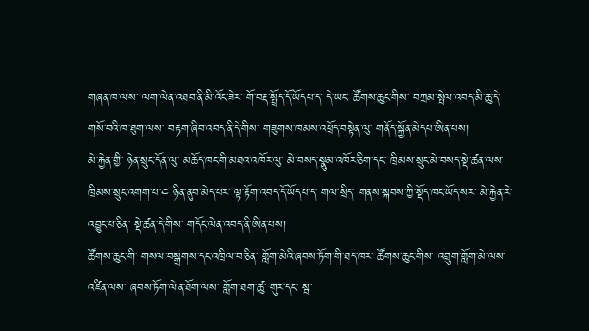གཞན་ཁ་ལས་ ལག་ལེན་འཐབ་ནི་མི་འོང་ཟེར་ གོ་བརྡ་སྤྲོད་དོ་ཡོདཔ་ད་ དེ་ཡང་ ཚོགས་ཆུང་གིས་ བཀྲམ་སྤེལ་འབད་མི་ཆུ་དེ་ གསོ་བའི་ཁ་ཐུག་ལས་ བརྟག་ཞིབ་འབད་ནི་དེ་གིས་ གཟུགས་ཁམས་འཕྲོད་བསྟེན་ལུ་ གནོད་སྐྱོན་མེདཔ་ཨིན་པས།
མེ་རྐྱེན་གྱི་ ཉེན་སྲུང་དོན་ལུ་ མཆོད་ཁང་གི་མཐའ་འཁོར་ལུ་ མེ་བསད་སྣུམ་འཁོར་ཅིག་དང་ ཁྲིམས་སྲུང་མེ་བསད་སྡེ་ཚན་ལས་ ཁྲིམས་སྲུང་འགག་པ་༤ ཉིན་ནུབ་མེད་པར་ ལྟ་རྟོག་འབད་དོ་ཡོདཔ་ད་ གལ་སྲིད་ གནས་སྐབས་ཀྱི་སྡོད་ཁང་ཡོད་སར་ མེ་རྐྱེན་རེ་འབྱུང་པ་ཅིན་ སྡེ་ཚན་དེ་གིས་ གདོང་ལེན་འབད་ནི་ཨིན་པས།
ཚོགས་ཆུང་གི་ གསལ་བསྒྲགས་དང་འཁྲིལ་བ་ཅིན་ གློག་མེའི་ཞབས་ཏོག་གི་ཐད་ཁར་ ཚོགས་ཆུང་གིས་ འབྲུག་གློག་མེ་ལས་འཛིན་ལས་ ཞབས་ཏོག་ལེན་ཐོག་ལས་ གློག་ཐག་ཚུ་ གུར་དང་ སྦ་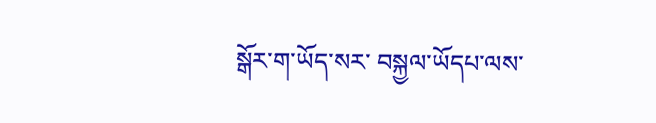སྒོར་ག་ཡོད་སར་ བསྐྱལ་ཡོདཔ་ལས་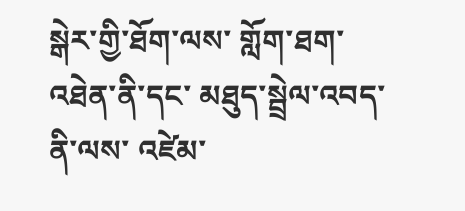སྒེར་གྱི་ཐོག་ལས་ གློག་ཐག་འཐེན་ནི་དང་ མཐུད་སྦྲེལ་འབད་ནི་ལས་ འཛེམ་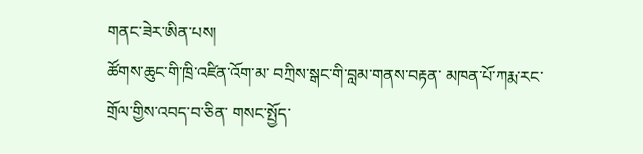གནང་ཟེར་ཨིན་པས།
ཚོགས་ཆུང་གི་ཁྲི་འཛིན་འོག་མ་ བཀྲིས་སྒང་གི་བླམ་གནས་བརྟན་ མཁན་པོ་ཀརྨ་རང་གྲོལ་གྱིས་འབད་བ་ཅིན་ གསང་སྤྱོད་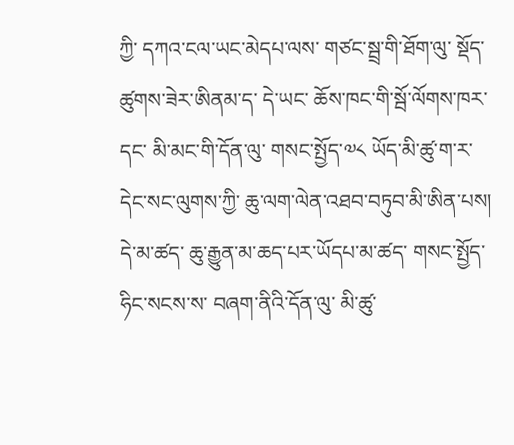ཀྱི་ དཀའ་ངལ་ཡང་མེདཔ་ལས་ གཙང་སྦྲ་གི་ཐོག་ལུ་ སྡོད་ཚུགས་ཟེར་ཨིནམ་ད་ དེ་ཡང་ ཆོས་ཁང་གི་སྦོ་ལོགས་ཁར་དང་ མི་མང་གི་དོན་ལུ་ གསང་སྤྱོད་༧༨ ཡོད་མི་ཚུ་ག་ར་ དེང་སང་ལུགས་ཀྱི་ ཆུ་ལག་ལེན་འཐབ་བཏུབ་མི་ཨིན་པས།
དེ་མ་ཚད་ ཆུ་རྒྱུན་མ་ཆད་པར་ཡོདཔ་མ་ཚད་ གསང་སྤྱོད་ཧིང་སངས་ས་ བཞག་ནིའི་དོན་ལུ་ མི་ཚུ་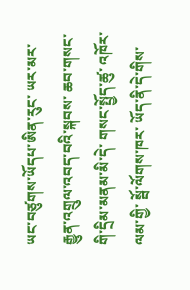ཡང་བཙུགས་ཡོདཔ་ཨིན་རུང་ ཡར་མར་རྒྱུན་འགྲུལ་འབད་བའི་སྐབས་ ཆབ་གསང་གི་དྲིམ་མནམ་མི་དེ་ གསང་སྤྱོད་ཚུ་ འཁོར་ལམ་གྱི་ སྦོ་ལོགས་ཁར་ ཡོད་ནི་དེ་གིས་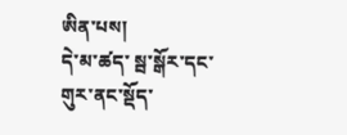ཨིན་པས།
དེ་མ་ཚད་ སྦ་སྒོར་དང་ གུར་ནང་སྡོད་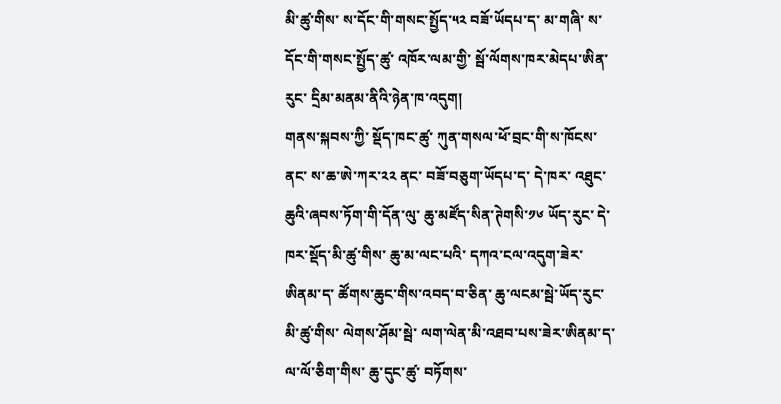མི་ཚུ་གིས་ ས་དོང་གི་གསང་སྤྱོད་༥༢ བཟོ་ཡོདཔ་ད་ མ་གཞི་ ས་དོང་གི་གསང་སྤྱོད་ཚུ་ འཁོར་ལམ་གྱི་ སྦོ་ལོགས་ཁར་མེདཔ་ཨིན་རུང་ དྲིམ་མནམ་ནིའི་ཉེན་ཁ་འདུག།
གནས་སྐབས་ཀྱི་ སྡོད་ཁང་ཚུ་ ཀུན་གསལ་ཕོ་བྲང་གི་ས་ཁོངས་ནང་ ས་ཆ་ཨེ་ཀར་༢༢ ནང་ བཟོ་བཅུག་ཡོདཔ་ད་ དེ་ཁར་ འཐུང་ཆུའི་ཞབས་ཏོག་གི་དོན་ལུ་ ཆུ་མཛོད་སིན་ཊེགསི་༡༦ ཡོད་རུང་ དེ་ཁར་སྡོད་མི་ཚུ་གིས་ ཆུ་མ་ལང་པའི་ དཀའ་ངལ་འདུག་ཟེར་ཨིནམ་ད་ ཚོགས་ཆུང་གིས་འབད་བ་ཅིན་ ཆུ་ལངམ་སྦེ་ཡོད་རུང་ མི་ཚུ་གིས་ ལེགས་ཤོམ་སྦེ་ ལག་ལེན་མི་འཐབ་པས་ཟེར་ཨིནམ་ད་ ལ་ལོ་ཅིག་གིས་ ཆུ་དུང་ཚུ་ བཏོགས་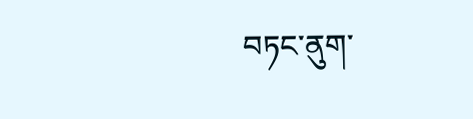བཏང་ནུག་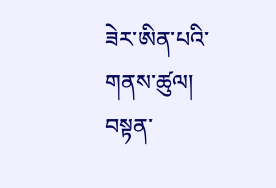ཟེར་ཨིན་པའི་གནས་ཚུལ།
བསྟན་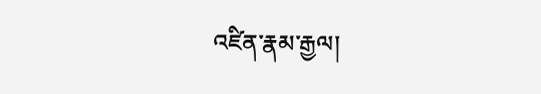འཛིན་རྣམ་རྒྱལ།